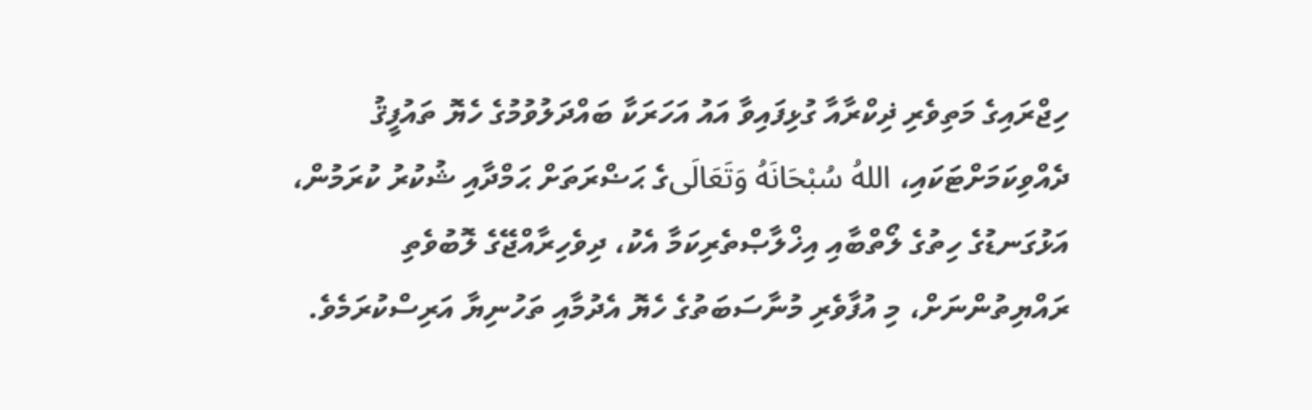ހިޖްރައިގެ މަތިވެރި ޛިކްރާއާ ގުޅިފައިވާ އައު އަހަރަކާ ބައްދަލުވުމުގެ ހެޔޮ ތައުފީޤު ދެއްވިކަމަށްޓަކައި، اللهُ سُبْحَانَهُ وَتَعَالَىގެ ޙަޟްރަތަށް ޙަމްދާއި ޝުކުރު ކުރަމުން، އަޅުގަނޑުގެ ހިތުގެ ލޯތްބާއި އިޚްލާޞްތެރިކަމާ އެކު، ދިވެހިރާއްޖޭގެ ލޮބުވެތި ރައްޔިތުންނަށް، މި އުފާވެރި މުނާސަބަތުގެ ހެޔޮ އެދުމާއި ތަހުނިޔާ އަރިސްކުރަމެވެ.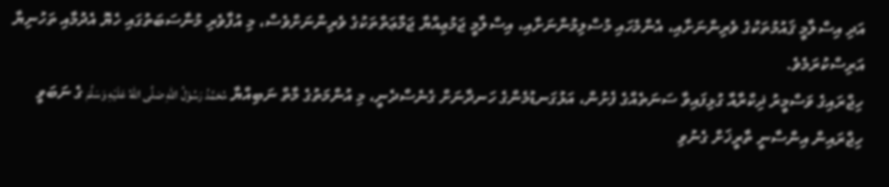އަދި އިސްލާމީ ޤައުމުތަކުގެ ވެރިންނަށާއި، އެންމެހައި މުސްލިމުންނަށާއި، އިސްލާމީ ޖަމުޢިއްޔާ ޖަމާޢަތްތަކުގެ ވެރިންނަށްވެސް، މި އުފާވެރި މުނާސަބަތުގައި ހެޔޮ އެދުމާއި ތަހުނިޔާ އަރިސްކުރަމެވެ.
ހިޖްރައިގެ ވަސްމީރު ޛިކްރާއާ ގުޅިފައިވާ ސަނަތެއްގެ ފެށުން، އަޅުގަނޑުމެންގެ ހަނދާނަށް ގެނެސްދެނީ، މި އުންމަތުގެ މާތް ނަބިއްޔާ مُحَمَّدُ رَسُوْلُ اللهِ صَلَّى اللهُ عَلَيْهِ وَسَلَّمَ ގެ ނަބަވީ ހިޖްރައިން އިންސާނީ ތާރީޚަށް ގެނުވި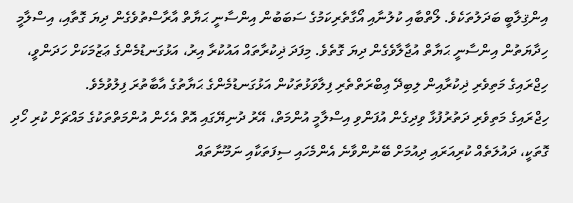އިންޤިލާބީ ބަދަލުތަކެވެ. ލޯތްބާއި ކުލުނާއި އޯގާތެރިކަމުގެ ސަބަބުން އިންސާނީ ޙަޔާތް އާރާސްތުވެގެން ދިޔަ ގޮތާއި، އިސްލާމީ ހިދާޔަތުން އިންސާނީ ޙަޔާތް އުޖާލާވެގެން ދިޔަ ގޮތެވެ. މިފަދަ ޛިކުރާތައް އައުކުރާ އިރު، އަޅުގަނޑުމެންގެ ޢަޒުމަކަށް ހަދަންވީ، ހިޖްރައިގެ މަތިވެރި ޛިކުރާއިން ލިބިދޭ ޢިބްރަތްތެރި ފިލާވަޅުތަކުން އަޅުގަނޑުމެންގެ ޙަޔާތުގެ އާބާތުރަ ފިލުވުމެވެ.
ހިޖްރައިގެ މަތިވެރި ދަތުރުފުޅާ ވިދިގެން އުފަންވި އިސްލާމީ އުންމަތް، އޭރު ދުނިޔޭގައި އޮތް އެހެން އުންމަތްތަކުގެ މައްޗަށް ކުރި ހޯދި ގޮތަކީ، ދައުލަތެއް ކުރިއަރައި ދިއުމަށް ބޭނުންވާނެ އެންމެހައި ސިފަތަކާއި ނަމޫނާތައް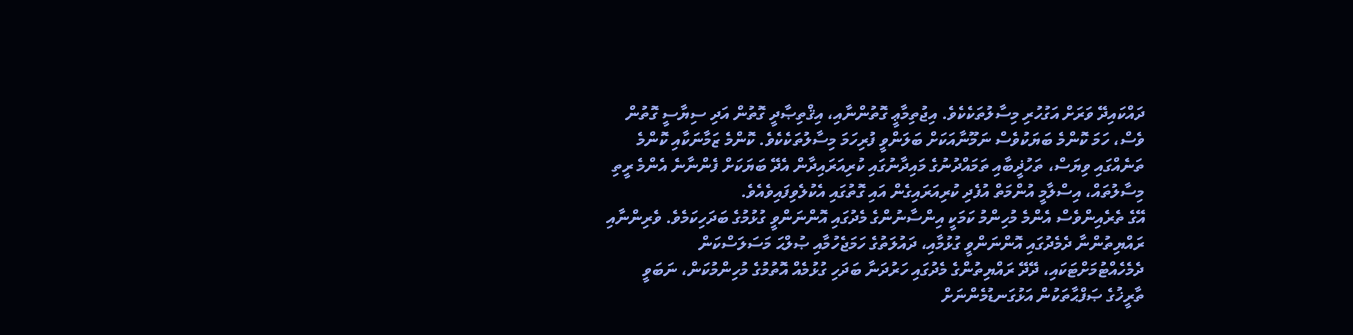ދައްކައިދޭ ވަރަށް އަގުހުރި މިސާލުތަކެކެވެ. އިޖުތިމާޢީ ގޮތުންނާއި، އިޤްތިޞާދީ ގޮތުން އަދި ސިޔާސީ ގޮތުން ވެސް، ހަމަ ކޮންމެ ބަޔަކުވެސް ނަމޫނާއަކަށް ބަލަންވީ ފުރިހަމަ މިސާލުތަކެކެވެ. ކޮންމެ ޒަމާނަކާއި ކޮންމެ ތަނެއްގައި ވިޔަސް، ތަހުޛީބާއި ތަމައްދުނުގެ މައިދާނުގައި ކުރިއަރައިދާން އެދޭ ބަޔަކަށް ފެންނާނެ އެންމެ ރީތި މިސާލުތައް، އިސްލާމީ އުންމަތް އުފެދި ކުރިއަރައިގެން އައި ގޮތުގައި އެކުލެވިފައިވެއެވެ.
އޭގެ ތެރެއިންވެސް އެންމެ މުހިންމު ކަމަކީ އިންސާނުންގެ މެދުގައި އޮންނަންވީ ގުޅުމުގެ ބަދަހިކަމެވެ. ވެރިންނާއި ރައްޔިތުންނާ ދެމެދުގައި އޮންނަންވީ ގުޅުމާއި، ދައުލަތުގެ ހަމަޖެހުމާއި ޞުލްޙަ މަސަލަސްކަން ދެމެހެއްޓުމަށްޓަކައި، ދޭދޭ ރައްޔިތުންގެ މެދުގައި ހަރުދަނާ ބަދަހި ގުޅުމެއް އޮތުމުގެ މުހިންމުކަން، ނަބަވީ ތާރީޚުގެ ޞަފްޙާތަކުން އަޅުގަނޑުމެންނަށް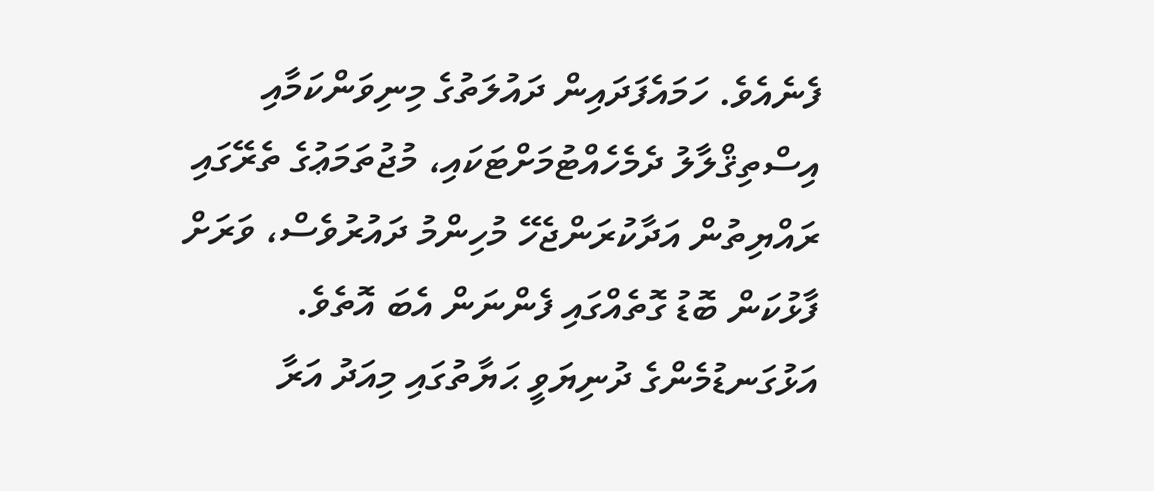ފެނެއެވެ. ހަމައެފަދައިން ދައުލަތުގެ މިނިވަންކަމާއި އިސްތިޤްލާލު ދެމެހެއްޓުމަށްޓަކައި، މުޖުތަމަޢުގެ ތެރޭގައި ރައްޔިތުން އަދާކުރަންޖެހޭ މުހިންމު ދައުރުވެސް، ވަރަށް ފާޅުކަން ބޮޑު ގޮތެއްގައި ފެންނަން އެބަ އޮތެވެ.
އަޅުގަނޑުމެންގެ ދުނިޔަވީ ޙަޔާތުގައި މިއަދު އަރާ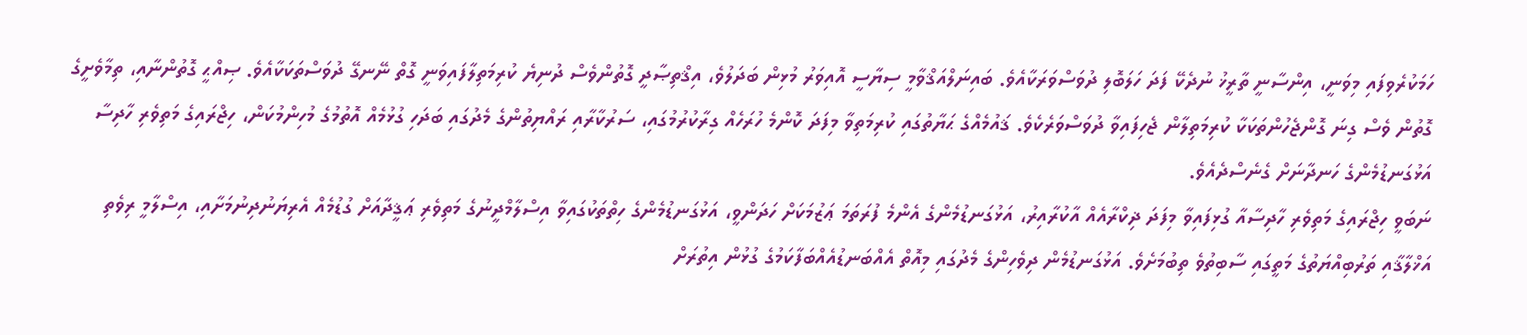ހަމަކުރެވިފައި މިވަނީ، އިންސާނީ ތާރީޚު ނުދެކޭ ފަދަ ހަލަބޮލި ދުވަސްވަރަކާއެވެ. ބައިނަލްއަޤްވާމީ ސިޔާސީ އޮއިވަރު މުޅިން ބަދަލުވެ، އިޤްތިޞާދީ ގޮތުންވެސް ދުނިޔެ ކުރިމަތިލާފައިވަނީ ގޮތް ނޭނގޭ ދުވަސްތަކަކާއެވެ. ޞިއްޙީ ގޮތުންނާއި، ތިމާވެށީގެ ގޮތުން ވެސް ގިނަ ގޮންޖެހުންތަކަކާ ކުރިމަތިލާން ޖެހިފައިވާ ދުވަސްވަރެކެވެ. ޤައުމެއްގެ ޙަޔާތުގައި ކުރިމަތިވާ މިފަދަ ކޮންމެ ހުރަހެއް ގިރާކުރުމުގައި، ސަރުކާރާއި ރައްޔިތުންގެ މެދުގައި ބަދަހި ގުޅުމެއް އޮތުމުގެ މުހިންމުކަން، ހިޖްރައިގެ މަތިވެރި ހާދިސާ އަޅުގަނޑުމެންގެ ހަނދާނަށް ގެނެސްދެއެވެ.
ނަބަވީ ހިޖްރައިގެ މަތިވެރި ހާދިސާއާ ގުޅިފައިވާ މިފަދަ ޛިކްރާއެއް އާކުރާއިރު، އަޅުގަނޑުމެންގެ އެންމެ ފުރަތަމަ ޢަޒުމަކަށް ހަދަންވީ، އަޅުގަނޑުމެންގެ ހިތްތަކުގައިވާ އިސްލާމްދީނުގެ މަތިވެރި ޢަޤީދާއަށް ގުޑުމެއް އެރިޔަނުދިނުމަށާއި، އިސްލާމީ ރިވެތި އަޚްލާޤާއި ތަރުބިއްޔަތުގެ މަތީގައި ސާބިތުވެ ތިބުމަށެވެ. އަޅުގަނޑުމެން ދިވެހިންގެ މެދުގައި މިއޮތް އެއްބަނޑުއެއްބަފާކަމުގެ ގުޅުން އިތުރަށް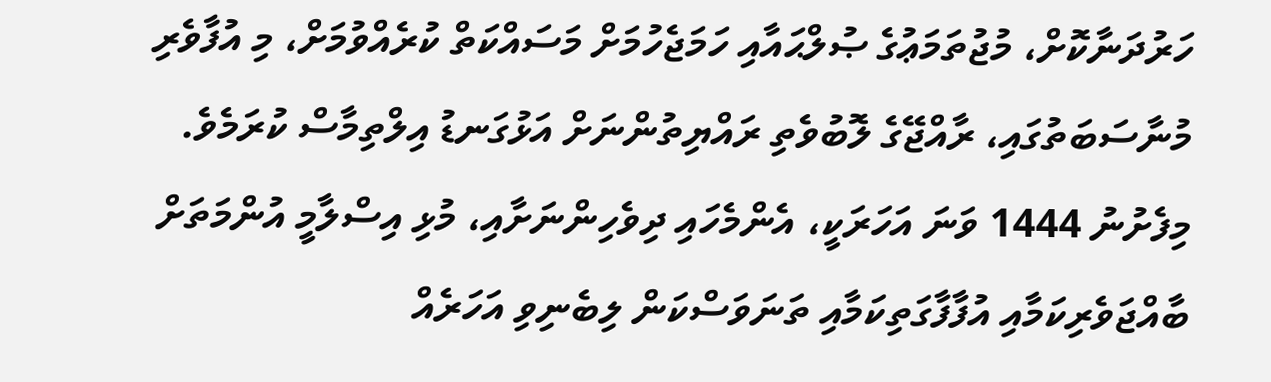ހަރުދަނާކޮށް، މުޖުތަމަޢުގެ ޞުލްޙައާއި ހަމަޖެހުމަށް މަސައްކަތް ކުރެއްވުމަށް، މި އުފާވެރި މުނާސަބަތުގައި، ރާއްޖޭގެ ލޮބުވެތި ރައްޔިތުންނަށް އަޅުގަނޑު އިލްތިމާސް ކުރަމެވެ.
މިފެށުނު 1444 ވަނަ އަހަރަކީ، އެންމެހައި ދިވެހިންނަށާއި، މުޅި އިސްލާމީ އުންމަތަށް ބާއްޖަވެރިކަމާއި އުފާފާގަތިކަމާއި ތަނަވަސްކަން ލިބެނިވި އަހަރެއް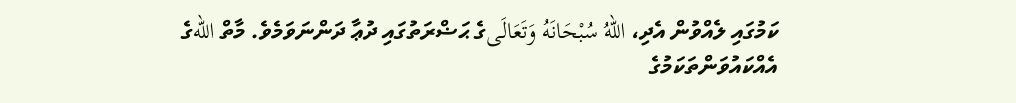ކަމުގައި ލެއްވުން އެދި، اللهُ سُبْحَانَهُ وَتَعَالَىގެ ޙަޟްރަތުގައި ދުޢާ ދަންނަވަމެވެ. މާތް اللهގެ އެއްކައުވަންތަކަމުގެ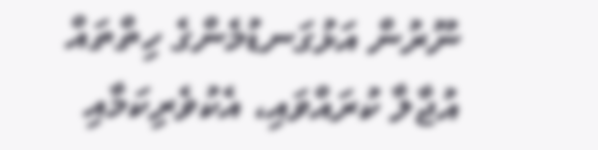ނޫރުން އަޅުގަނޑުމެންގެ ހިތްތައް އުޖާލާ ކުރައްވައި، އެކުވެރިކަމާއި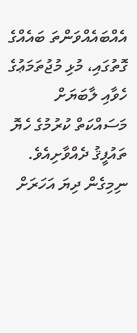އެއްބައެއްވަންތަ ބައެއްގެ ގޮތުގައި، މުޅި މުޖުތަމަޢުގެ ހެވާއި ލާބަޔަށް މަސައްކަތް ކުރުމުގެ ހެޔޮ ތައުފީޤު ދެއްވާށިއެވެ. ނިމިގެން ދިޔަ އަހަރަށް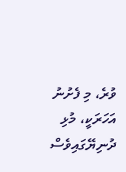ވުރެ، މި ފެށުނު އަހަރަކީ، މުޅި ދުނިޔޭގައިވެސް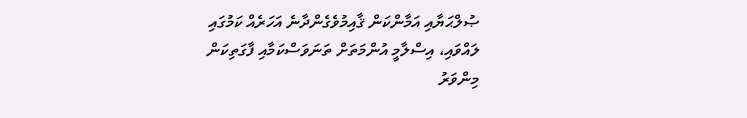ޞުލްޙަޔާއި އަމާންކަން ޤާއިމުވެގެންދާނެ އަހަރެއް ކަމުގައި ލައްވައި، އިސްލާމީ އުންމަތަށް ތަނަވަސްކަމާއި ފާގަތިކަން މިންވަރު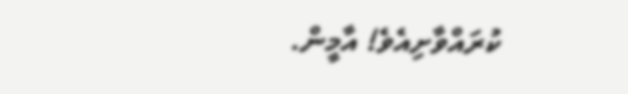ކުރައްވާށިއެވެ! އާމީން.